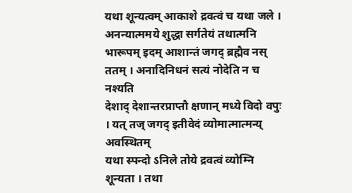यथा शून्यत्वम् आकाशे द्रवत्वं च यथा जले । अनन्यात्ममये शुद्धा सर्गतेयं तथात्मनि
भारूपम् इदम् आशान्तं जगद् ब्रह्मैव नस् ततम् । अनादिनिधनं सत्यं नोदेति न च नश्यति
देशाद् देशान्तरप्राप्तौ क्षणान् मध्ये विदो वपुः । यत् तज् जगद् इतीवेदं व्योमात्मात्मन्य् अवस्थितम्
यथा स्पन्दो ऽनिले तोये द्रवत्वं व्योम्नि शून्यता । तथा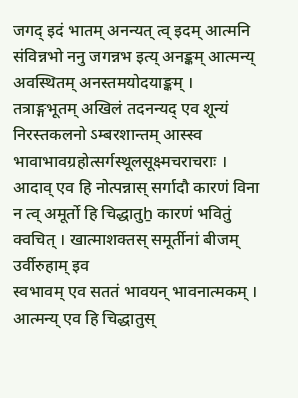जगद् इदं भातम् अनन्यत् त्व् इदम् आत्मनि
संविन्नभो ननु जगन्नभ इत्य् अनङ्कम् आत्मन्य् अवस्थितम् अनस्तमयोदयाङ्कम् । तत्राङ्गभूतम् अखिलं तदनन्यद् एव शून्यं निरस्तकलनो ऽम्बरशान्तम् आस्स्व
भावाभावग्रहोत्सर्गस्थूलसूक्ष्मचराचराः । आदाव् एव हि नोत्पन्नास् सर्गादौ कारणं विना
न त्व् अमूर्तो हि चिद्धातुẖ कारणं भवितुं क्वचित् । खात्माशक्तस् समूर्तीनां बीजम् उर्वीरुहाम् इव
स्वभावम् एव सततं भावयन् भावनात्मकम् । आत्मन्य् एव हि चिद्धातुस्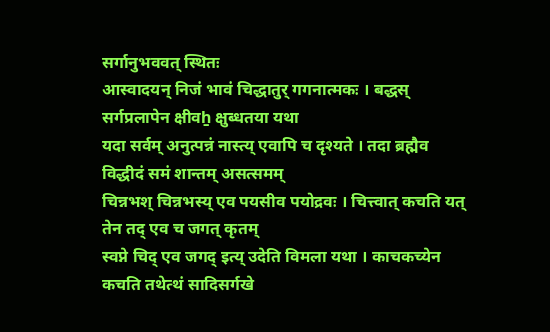सर्गानुभववत् स्थितः
आस्वादयन् निजं भावं चिद्धातुर् गगनात्मकः । बद्धस् सर्गप्रलापेन क्षीवẖ क्षुब्धतया यथा
यदा सर्वम् अनुत्पन्नं नास्त्य् एवापि च दृश्यते । तदा ब्रह्मैव विद्धीदं समं शान्तम् असत्समम्
चिन्नभश् चिन्नभस्य् एव पयसीव पयोद्रवः । चित्त्वात् कचति यत् तेन तद् एव च जगत् कृतम्
स्वप्ने चिद् एव जगद् इत्य् उदेति विमला यथा । काचकच्येन कचति तथेत्थं सादिसर्गखे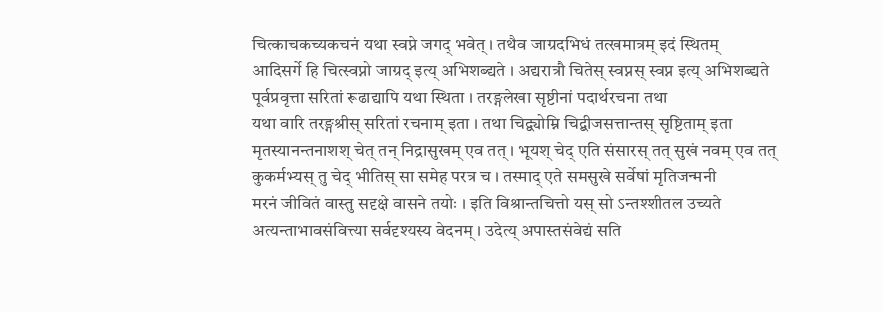चित्काचकच्यकचनं यथा स्वप्ने जगद् भवेत् । तथैव जाग्रदभिधं तत्खमात्रम् इदं स्थितम्
आदिसर्गे हि चित्स्वप्नो जाग्रद् इत्य् अभिशब्द्यते । अद्यरात्रौ चितेस् स्वप्नस् स्वप्न इत्य् अभिशब्द्यते
पूर्वप्रवृत्ता सरितां रूढाद्यापि यथा स्थिता । तरङ्गलेखा सृष्टीनां पदार्थरचना तथा
यथा वारि तरङ्गश्रीस् सरितां रचनाम् इता । तथा चिद्व्योम्नि चिद्बीजसत्तान्तस् सृष्टिताम् इता
मृतस्यानन्तनाशश् चेत् तन् निद्रासुखम् एव तत् । भूयश् चेद् एति संसारस् तत् सुखं नवम् एव तत्
कुकर्मभ्यस् तु चेद् भीतिस् सा समेह परत्र च । तस्माद् एते समसुखे सर्वेषां मृतिजन्मनी
मरनं जीवितं वास्तु सदृक्षे वासने तयोः । इति विश्रान्तचित्तो यस् सो ऽन्तश्शीतल उच्यते
अत्यन्ताभावसंवित्त्या सर्वदृश्यस्य वेदनम् । उदेत्य् अपास्तसंवेद्यं सति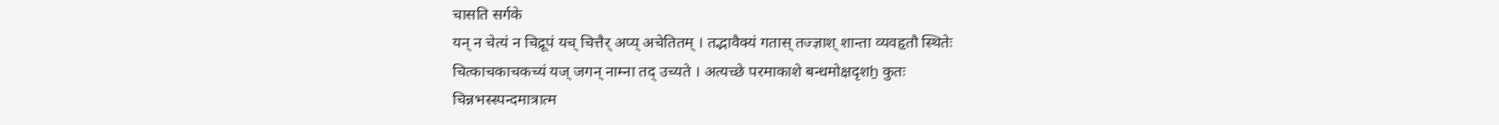चासति सर्गके
यन् न चेत्यं न चिद्रूपं यच् चित्तैर् अप्य् अचेतितम् । तद्भावैक्यं गतास् तज्ज्ञाश् शान्ता व्यवहृतौ स्थितेः
चित्काचकाचकच्यं यज् जगन् नाम्ना तद् उच्यते । अत्यच्छे परमाकाशे बन्धमोक्षदृशẖ कुतः
चिन्नभस्स्पन्दमात्रात्म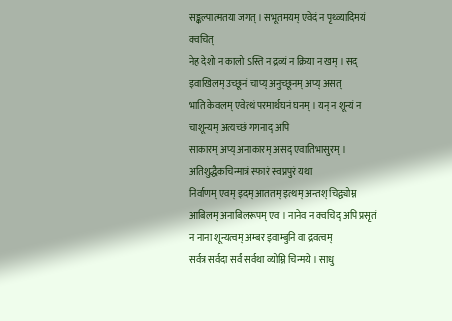सङ्कल्पात्मतया जगत् । सभूतमयम् एवेदं न पृथ्व्यादिमयं क्वचित्
नेह देशो न कालो ऽस्ति न द्रव्यं न क्रिया न खम् । सद् इवाखिलम् उच्छूनं चाप्य् अनुच्छूनम् अप्य् असत्
भाति केवलम् एवेत्थं परमार्थघनं घनम् । यन् न शून्यं न चाशून्यम् अत्यच्छं गगनाद् अपि
साकारम् अप्य् अनाकारम् असद् एवातिभासुरम् । अतिशुद्धैकचिन्मात्रं स्फारं स्वप्नपुरं यथा
निर्वाणम् एवम् इदम् आततम् इत्थम् अन्तश् चिद्व्योम्न आबिलम् अनाबिलरूपम् एव । नानेव न क्वचिद् अपि प्रसृतं न नाना शून्यत्वम् अम्बर इवाम्बुनि वा द्रवत्वम्
सर्वत्र सर्वदा सर्वं सर्वथा व्योम्नि चिन्मये । साधु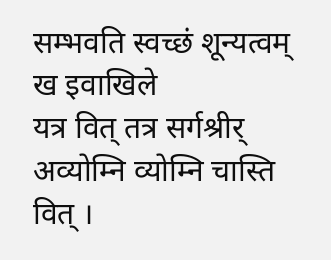सम्भवति स्वच्छं शून्यत्वम् ख इवाखिले
यत्र वित् तत्र सर्गश्रीर् अव्योम्नि व्योम्नि चास्ति वित् ।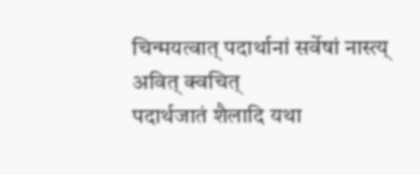चिन्मयत्वात् पदार्थानां सर्वेषां नास्त्य् अवित् क्वचित्
पदार्थजातं शैलादि यथा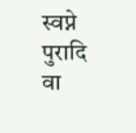स्वप्ने पुरादि वा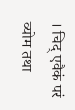। चिद् एवैकं परं व्योम तथा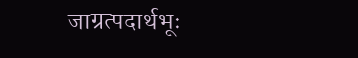जाग्रत्पदार्थभूः